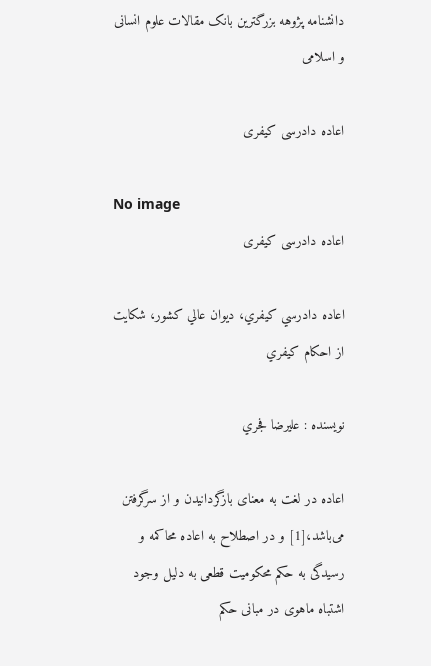دانشنامه پژوهه بزرگترین بانک مقالات علوم انسانی و اسلامی

اعاده دادرسی کیفری

No image
اعاده دادرسی کیفری

اعاده دادرسي كيفري، ديوان عالي كشور، شكايت از احكام كيفري

نویسنده : عليرضا فجري

اعاده در لغت به معنای بازگردانیدن و از سرگرفتن می‌باشد،[1] و در اصطلاح به اعاده محاکمه و رسیدگی به حکم محکومیت قطعی به دلیل وجود اشتباه ماهوی در مبانی حکم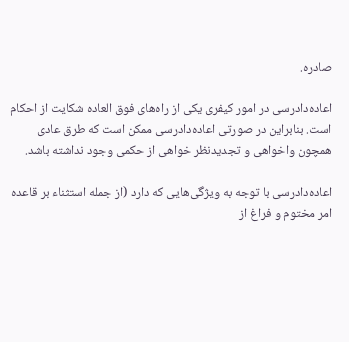صادره.

اعاده‌دادرسی در امور کیفری یکی از راه‌های فوق العاده شکایت از احکام است. بنابراین در صورتی اعاده‌دادرسی ممکن است که طرق عادی همچون واخواهی و تجدیدنظر خواهی از حکمی وجود نداشته باشد.

اعاده‌دادرسی با توجه به ویژگی‌هایی که دارد (از جمله استثناء بر قاعده امر مختوم و فراغ از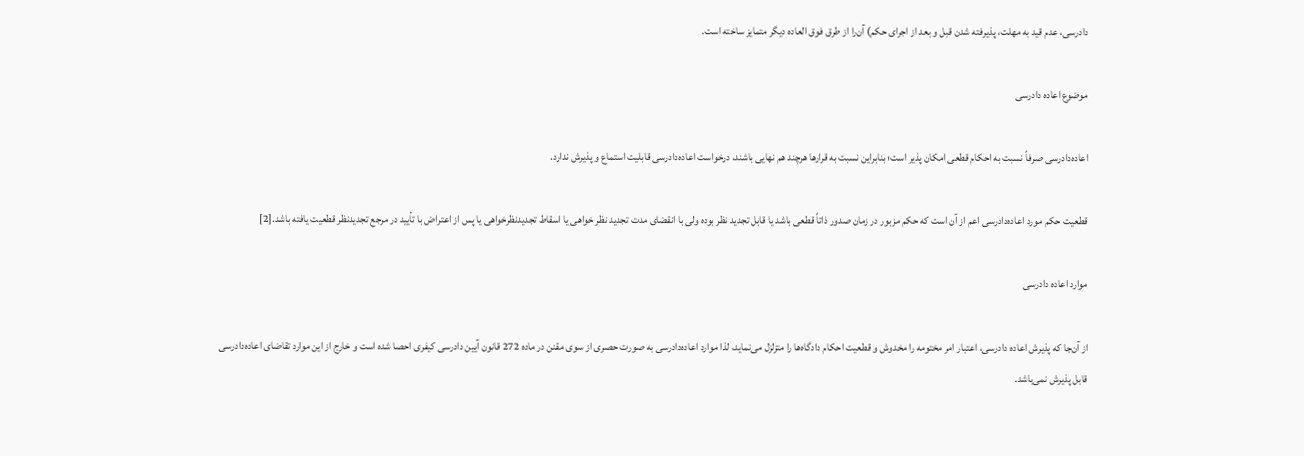دادرسی، عدم قید به مهلت، پذیرفته شدن قبل و بعد از اجرای حکم) آن‌را از طرق فوق العاده دیگر متمایز ساخته است.

موضوع اعاده دادرسی

اعاده‌دادرسی صرفاً نسبت به احکام قطعی امکان پذیر است؛ بنابراین نسبت به قرارها هرچند هم نهایی باشند، درخواست اعاده‌دادرسی قابلیت استماع و پذیرش ندارد.

قطعیت حکم مورد اعاده‌دادرسی اعم از آن است که حکم مزبور در زمان صدور ذاتاً قطعی باشد یا قابل تجدید نظر بوده ولی با انقضای مدت تجدید نظر خواهی یا اسقاط تجدیدنظرخواهی یا پس از اعتراض با تأیید در مرجع تجدیدنظر قطعیت یافته باشد.[2]

موارد اعاده دادرسی

از آن‌جا که پذیرش اعاده دادرسی، اعتبار امر مختومه را مخدوش و قطعیت احکام دادگاه‌ها را متزلزل می‌نماید، لذا موارد اعاده‌دادرسی به صورت حصری از سوی مقنن در ماده 272 قانون آیین دادرسی کیفری احصا شده است و خارج از این موارد تقاضای اعاده‌دادرسی قابل پذیرش نمی‌باشد.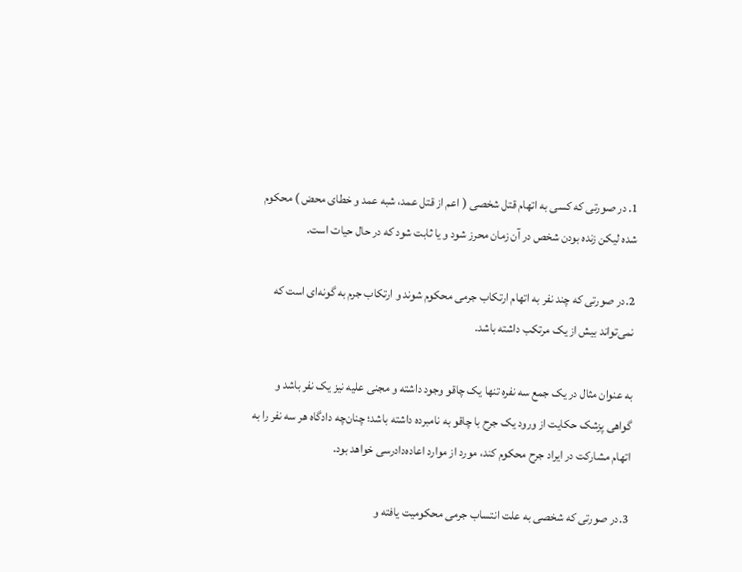1. در صورتی که کسی به اتهام قتل شخصی ( اعم از قتل عمد، شبه عمد و خطای محض ) محکوم شده لیکن زنده بودن شخص در آن زمان محرز شود و یا ثابت شود که در حال حیات است.

2.در صورتی که چند نفر به اتهام ارتکاب جرمی محکوم شوند و ارتکاب جرم به گونه‌ای است که نمی‌تواند بیش از یک مرتکب داشته باشد.

به عنوان مثال در یک جمع سه نفره تنها یک چاقو وجود داشته و مجنی علیه نیز یک نفر باشد و گواهی پزشک حکایت از ورود یک جرح با چاقو به نامبرده داشته باشد؛ چنان‌چه دادگاه هر سه نفر را به اتهام مشارکت در ایراد جرح محکوم کند، مورد از موارد اعاده‌دادرسی خواهد بود.

3.در صورتی که شخصی به علت انتساب جرمی محکومیت یافته و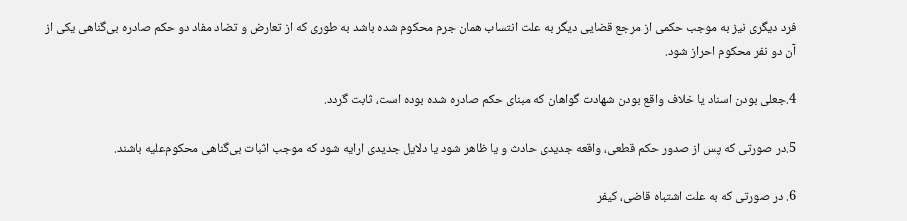فرد دیگری نیز به موجب حکمی از مرجع قضایی دیگر به علت انتساب همان جرم محکوم شده باشد به طوری که از تعارض و تضاد مفاد دو حکم صادره بی‌گناهی یکی از آن دو نفر محکوم احراز شود.

4.جعلی بودن اسناد یا خلاف واقع بودن شهادت گواهان که مبنای حکم صادره شده بوده است، ثابت گردد.

5.در صورتی که پس از صدور حکم قطعی، واقعه جدیدی حادث و یا ظاهر شود یا دلایل جدیدی ارایه شود که موجب اثبات بی‌گناهی محکوم‌علیه باشند.

6. در صورتی که به علت اشتباه قاضی، کیفر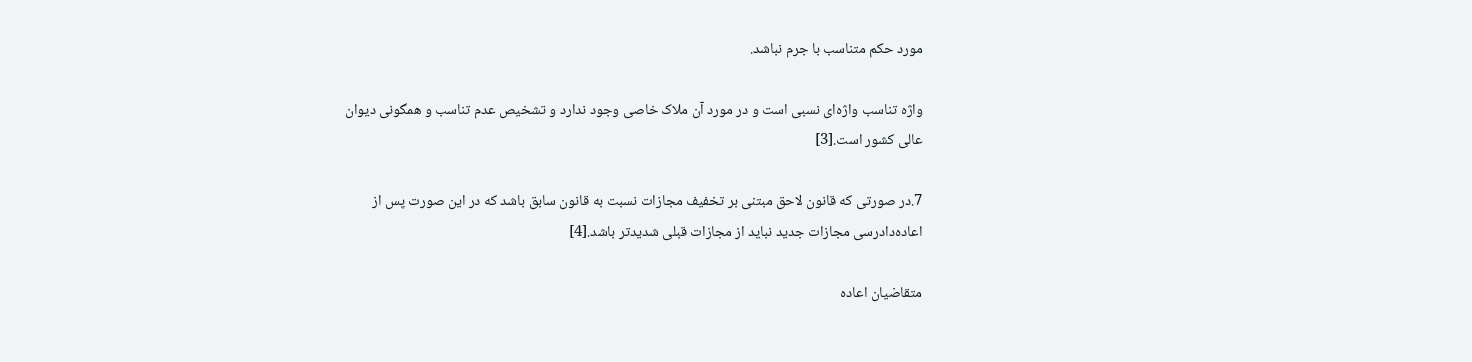مورد حکم متناسب با جرم نباشد.

واژه تناسب واژه‌ای نسبی است و در مورد آن ملاک خاصی وجود ندارد و تشخیص عدم تناسب و همگونی دیوان عالی کشور است.[3]

7.در صورتی که قانون لاحق مبتنی بر تخفیف مجازات نسبت به قانون سابق باشد که در این صورت پس از اعاده‌دادرسی مجازات جدید نباید از مجازات قبلی شدیدتر باشد.[4]

متقاضیان اعاده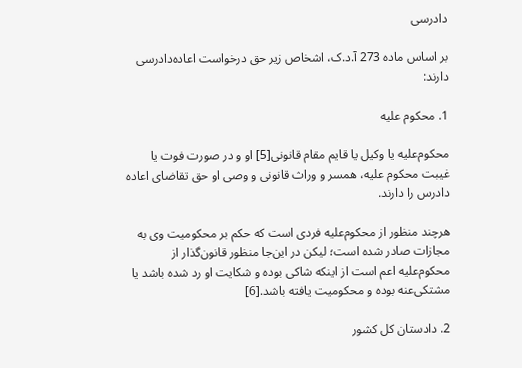دادرسی

بر اساس ماده 273 آ.د.ک، اشخاص زیر حق درخواست اعاده‌دادرسی دارند:

1. محکوم علیه

محکوم‌علیه یا وکیل یا قایم مقام قانونی[5] او و در صورت فوت یا غیبت محکوم علیه، همسر و وراث قانونی و وصی او حق تقاضای اعاده دادرس را دارند.

هرچند منظور از محکوم‌علیه فردی است که حکم بر محکومیت وی به مجازات صادر شده است؛ لیکن در این‌جا منظور قانون‌گذار از محکوم‌علیه اعم است از اینکه شاکی بوده و شکایت او رد شده باشد یا مشتکی‌عنه بوده و محکومیت یافته باشد.[6]

2. دادستان کل کشور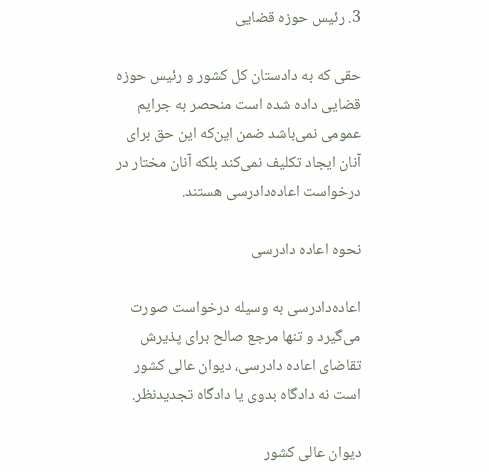3. رئیس حوزه قضایی

حقی که به دادستان کل کشور و رئیس حوزه قضایی داده شده است منحصر به جرایم عمومی نمی‌باشد ضمن این‌که این حق برای آنان ایجاد تکلیف نمی‌کند بلکه آنان مختار در درخواست اعاده‌دادرسی هستند.

نحوه اعاده دادرسی

اعاده‌دادرسی به وسیله درخواست صورت می‌گیرد و تنها مرجع صالح برای پذیرش تقاضای اعاده دادرسی، دیوان عالی کشور است نه دادگاه بدوی یا دادگاه تجدیدنظر.

دیوان عالی کشور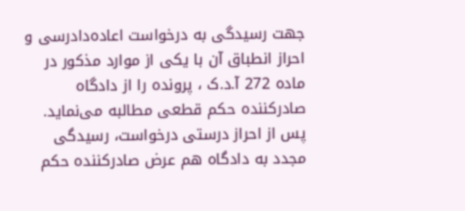جهت رسیدگی به درخواست اعاده‌دادرسی و احراز انطباق آن با یکی از موارد مذکور در ماده 272 آ.د.ک ، پرونده را از دادگاه صادرکننده حکم قطعی مطالبه می‌نماید. پس از احراز درستی درخواست، رسیدگی مجدد به دادگاه هم عرض صادرکننده حکم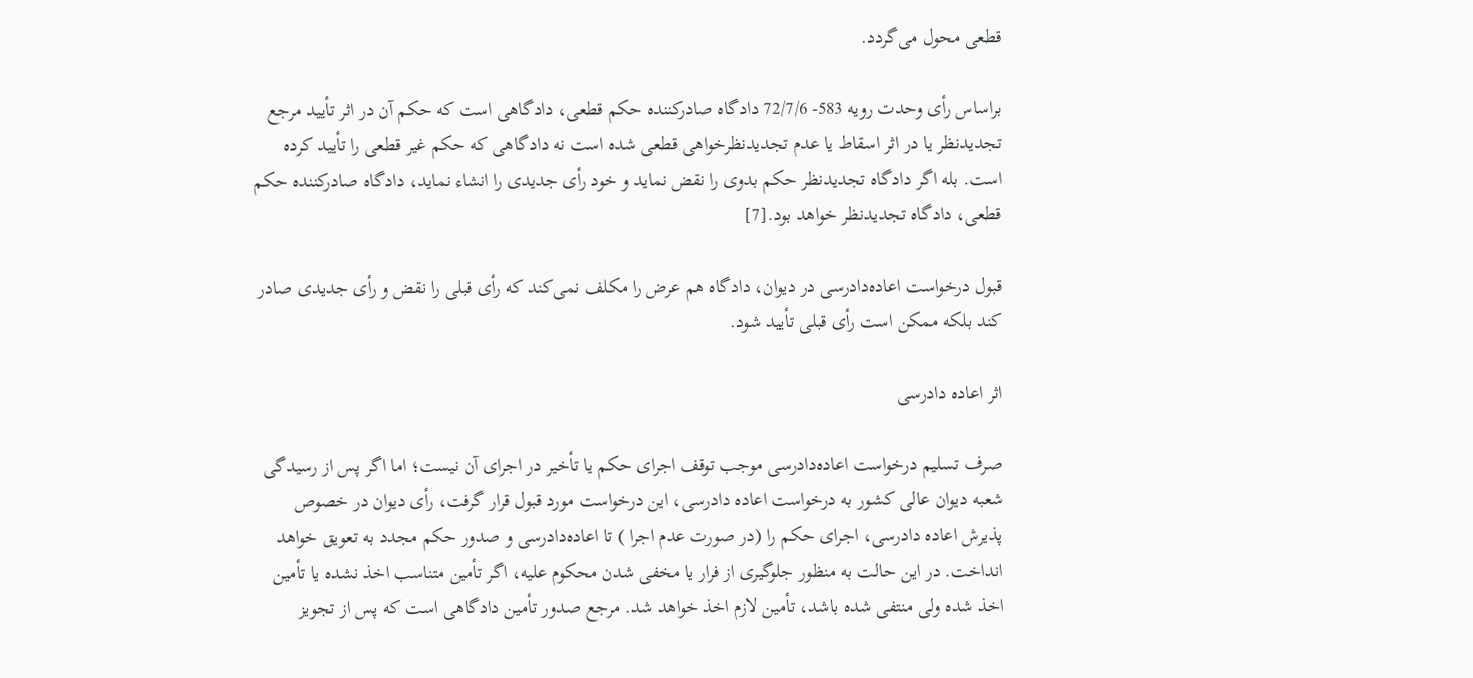قطعی محول می‌گردد.

براساس رأی وحدت رویه 583- 72/7/6 دادگاه صادرکننده حکم قطعی، دادگاهی است که حکم آن در اثر تأیید مرجع تجدیدنظر یا در اثر اسقاط یا عدم تجدیدنظرخواهی قطعی شده است نه دادگاهی که حکم غیر قطعی را تأیید کرده است. بله اگر دادگاه تجدیدنظر حکم بدوی را نقض نماید و خود رأی جدیدی را انشاء نماید، دادگاه صادرکننده حکم قطعی، دادگاه تجدیدنظر خواهد بود.[7]

قبول درخواست اعاده‌دادرسی در دیوان، دادگاه هم عرض را مکلف نمی‌کند که رأی قبلی را نقض و رأی جدیدی صادر کند بلکه ممکن است رأی قبلی تأیید شود.

اثر اعاده دادرسی

صرف تسلیم درخواست اعاده‌دادرسی موجب توقف اجرای حکم یا تأخیر در اجرای آن نیست؛ اما اگر پس از رسیدگی شعبه دیوان عالی کشور به درخواست اعاده دادرسی، این درخواست مورد قبول قرار گرفت، رأی دیوان در خصوص پذیرش اعاده دادرسی، اجرای حکم را (در صورت عدم اجرا ) تا اعاده‌دادرسی و صدور حکم مجدد به تعویق خواهد انداخت. در این حالت به منظور جلوگیری از فرار یا مخفی شدن محکوم علیه، اگر تأمین متناسب اخذ نشده یا تأمین اخذ شده ولی منتفی شده باشد، تأمین لازم اخذ خواهد شد. مرجع صدور تأمین دادگاهی است که پس از تجویز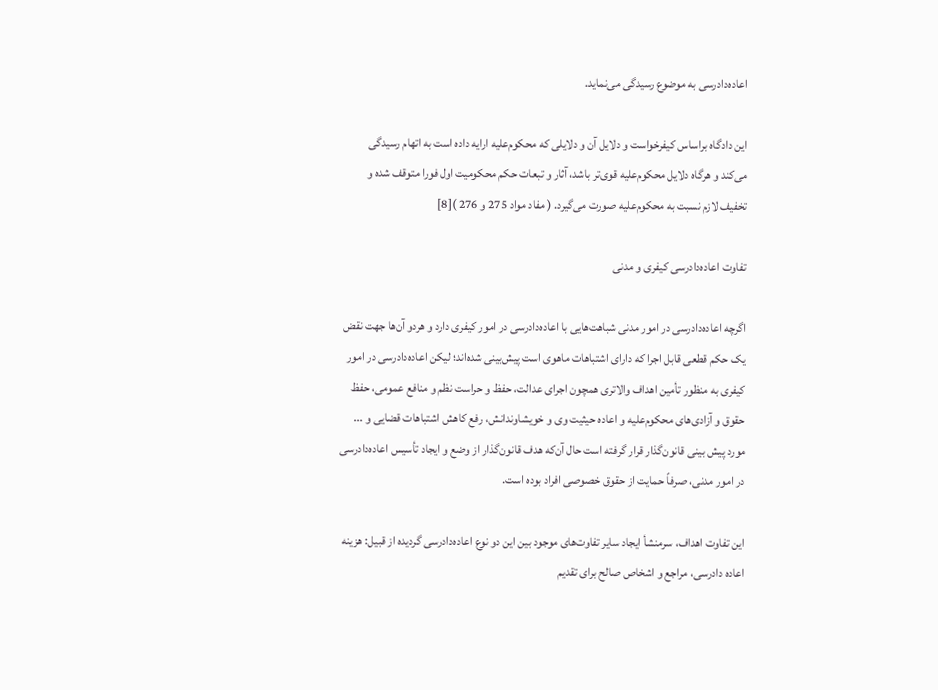اعاده‌دادرسی به موضوع رسیدگی می‌نماید.

این دادگاه براساس کیفرخواست و دلایل آن و دلایلی که محکوم‌علیه ارایه داده است به اتهام رسیدگی می‌کند و هرگاه دلایل محکوم‌علیه قوی‌تر باشد، آثار و تبعات حکم محکومیت اول فورا متوقف شده و تخفیف لازم نسبت به محکوم‌علیه صورت می‌گیرد. ( مفاد مواد 275 و 276 )[8]

تفاوت اعاده‌دادرسی کیفری و مدنی

اگرچه اعاده‌دادرسی در امور مدنی شباهت‌هایی با اعاده‌دادرسی در امور کیفری دارد و هردو آن‌ها جهت نقض یک حکم قطعی قابل اجرا که دارای اشتباهات ماهوی است پیش‌بینی شده‌اند؛ لیکن اعاده‌دادرسی در امور کیفری به منظور تأمین اهداف والاتری همچون اجرای عدالت، حفظ و حراست نظم و منافع عمومی، حفظ حقوق و آزادی‌های محکوم‌علیه و اعاده حیثیت وی و خویشاوندانش، رفع کاهش اشتباهات قضایی و ... مورد پیش بینی قانون‌گذار قرار گرفته است حال آن‌که هدف قانون‌گذار از وضع و ایجاد تأسیس اعاده‌دادرسی در امور مدنی، صرفاً حمایت از حقوق خصوصی افراد بوده است.

این تفاوت اهداف، سرمنشأ ایجاد سایر تفاوت‌های موجود بین این دو نوع اعاده‌دادرسی گردیده از قبیل: هزینه اعاده دادرسی، مراجع و اشخاص صالح برای تقدیم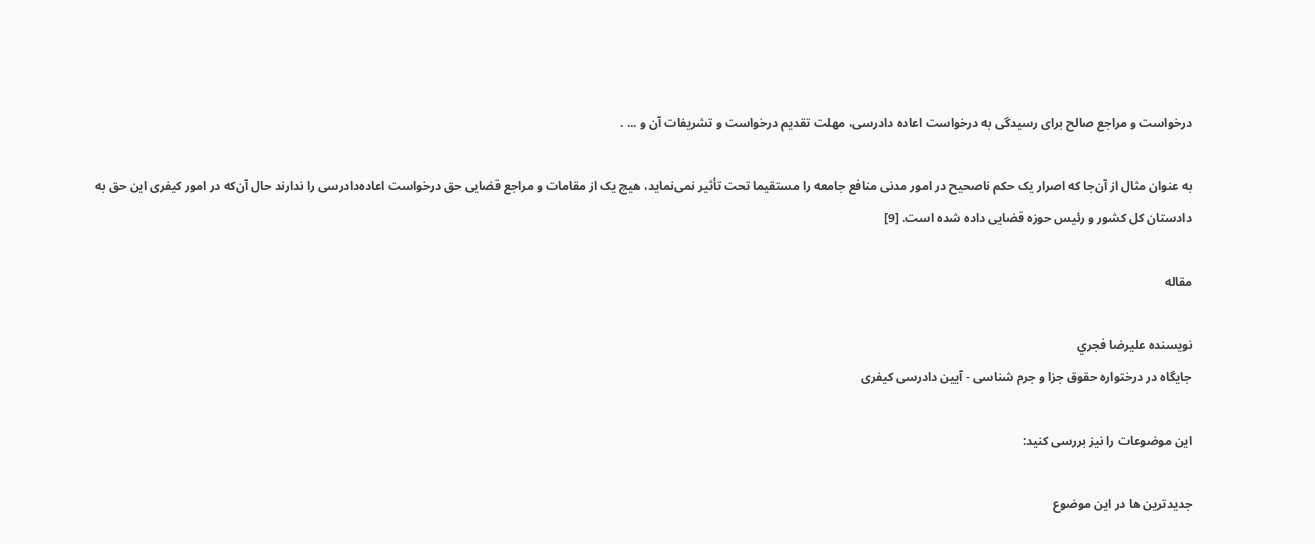درخواست و مراجع صالح برای رسیدگی به درخواست اعاده دادرسی، مهلت تقدیم درخواست و تشریفات آن و ... .

به عنوان مثال از آن‌جا که اصرار یک حکم ناصحیح در امور مدنی منافع جامعه را مستقیما تحت تأثیر نمی‌نماید، هیچ یک از مقامات و مراجع قضایی حق درخواست اعاده‌دادرسی را ندارند حال آن‌که در امور کیفری این حق به دادستان کل کشور و رئیس حوزه قضایی داده شده است. [9]

مقاله

نویسنده عليرضا فجري
جایگاه در درختواره حقوق جزا و جرم شناسی - آیین دادرسی کیفری

این موضوعات را نیز بررسی کنید:

جدیدترین ها در این موضوع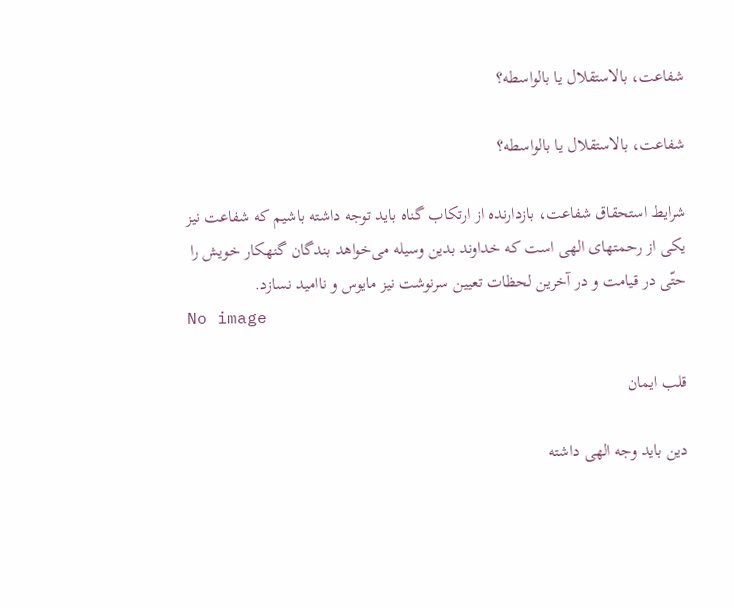شفاعت، بالاستقلال یا بالواسطه؟

شفاعت، بالاستقلال یا بالواسطه؟

شرایط استحقاق شفاعت، بازدارنده از ارتکاب گناه باید توجه داشته باشیم که شفاعت نیز یکی از رحمتهای الهی است که خداوند بدین وسیله می‌خواهد بندگان گنهکار خویش را حتّی در قیامت و در آخرین لحظات تعیین سرنوشت نیز مایوس و ناامید نسازد.
No image

قلب ایمان

دین باید وجه الهی داشته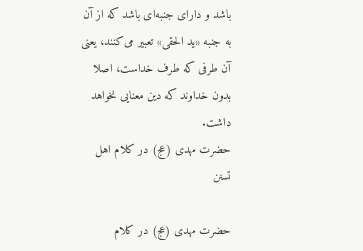باشد و دارای جنبه‌ای باشد که از آن به جنبه «ید الحقی» تعبیر می‌کنند، یعنی آن طرفی که طرف خداست، اصلا بدون خداوند که دین معنایی نخواهد داشت.
حضرت مهدی (عج) در کلام اهل تسنن

حضرت مهدی (عج) در کلام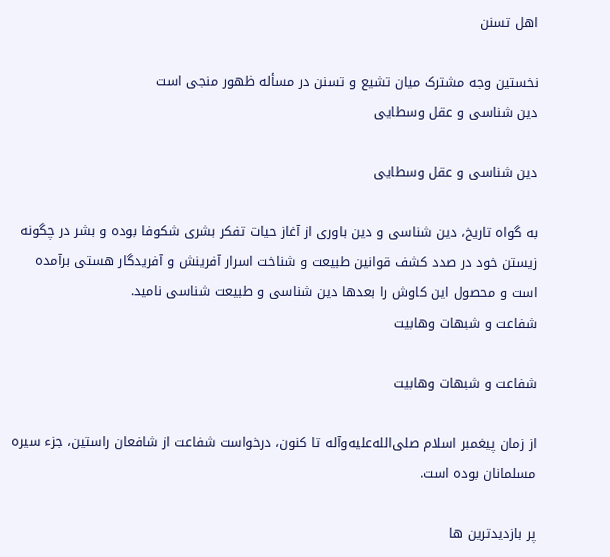اهل تسنن

نخستین وجه مشترک میان تشیع و تسنن در مسأله ظهور منجی است
دین شناسی و عقل وسطایی

دین شناسی و عقل وسطایی

به گواه تاریخ، دین شناسی و دین باوری از آغاز حیات تفکر بشری شکوفا بوده و بشر در چگونه زیستن خود در صدد کشف قوانین طبیعت و شناخت اسرار آفرینش و آفریدگار هستی برآمده است و محصول این کاوش را بعدها دین شناسی و طبیعت شناسی نامید.
شفاعت و شبهات وهابیت‌

شفاعت و شبهات وهابیت‌

از زمان پیغمبر اسلام صلی‌الله‌علیه‌و‌آله تا کنون، درخواست شفاعت از شافعان راستین، جزء سیره مسلمانان بوده است.

پر بازدیدترین ها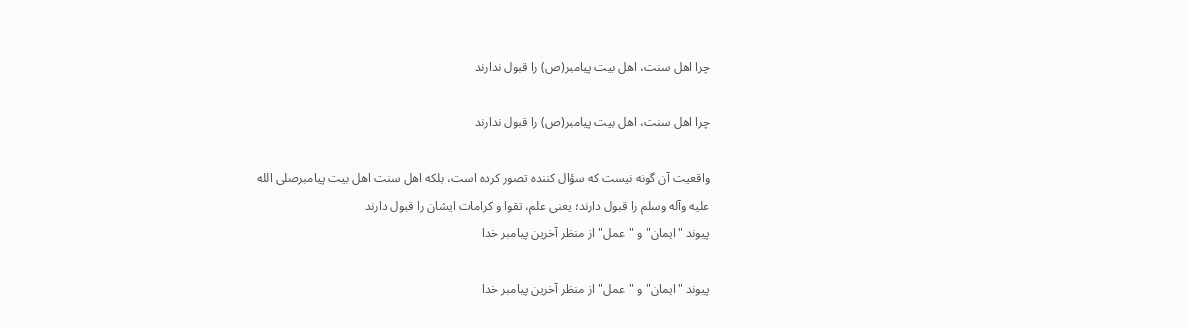چرا اهل سنت، اهل بیت پیامبر(ص) را قبول ندارند

چرا اهل سنت، اهل بیت پیامبر(ص) را قبول ندارند

واقعیت آن گونه نیست که سؤال کننده تصور کرده است، بلکه اهل سنت اهل بیت پیامبرصلى الله علیه وآله وسلم را قبول دارند؛ یعنى علم، تقوا و کرامات ایشان را قبول دارند
پیوند "ایمان" و "عمل" از منظر آخرین پیامبر خدا

پیوند "ایمان" و "عمل" از منظر آخرین پیامبر خدا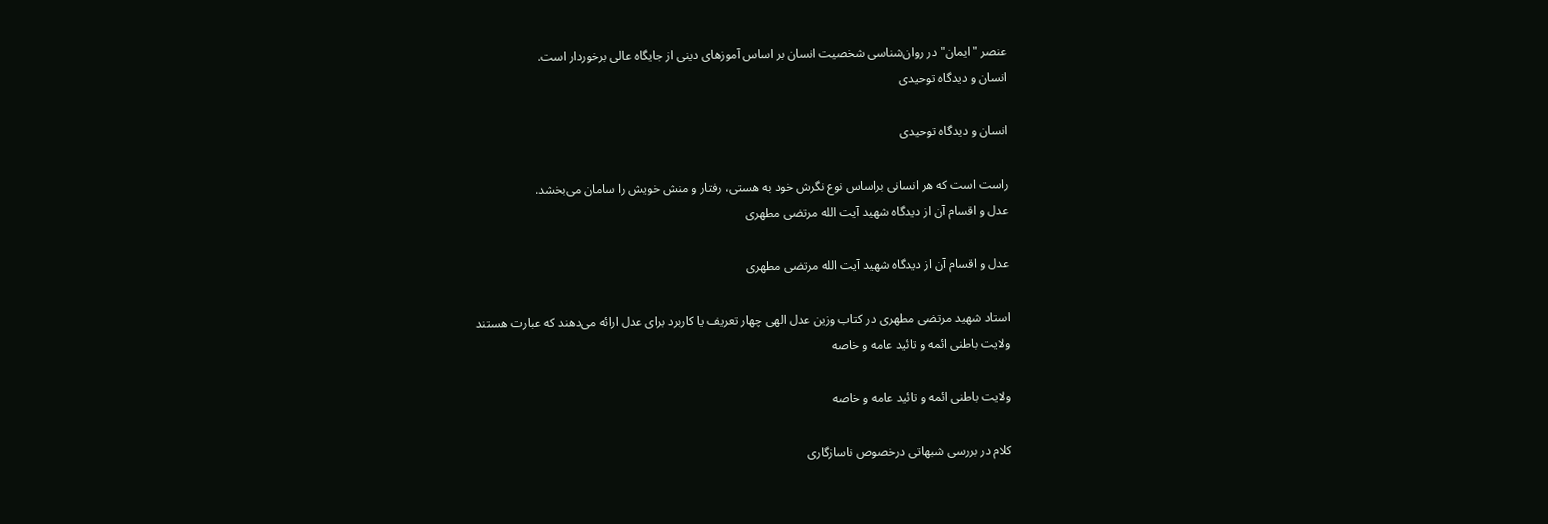عنصر "ایمان" در روان‌شناسی شخصیت انسان بر اساس آموزهای دینی از جایگاه عالی برخوردار است.
انسان و دیدگاه توحیدی

انسان و دیدگاه توحیدی

راست است که هر انسانی براساس نوع نگرش خود به هستی، رفتار و منش خویش را سامان می‌بخشد.
عدل و اقسام آن از دیدگاه شهید آیت الله مرتضی مطهری

عدل و اقسام آن از دیدگاه شهید آیت الله مرتضی مطهری

استاد شهید مرتضی مطهری در کتاب وزین عدل الهی چهار تعریف یا کاربرد برای عدل ارائه می‌دهند که عبارت هستند
ولایت باطنی ائمه و تائید عامه و خاصه

ولایت باطنی ائمه و تائید عامه و خاصه

کلام در بررسی شبهاتی درخصوص ناسازگاری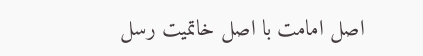اصل امامت با اصل خاتمیت رسل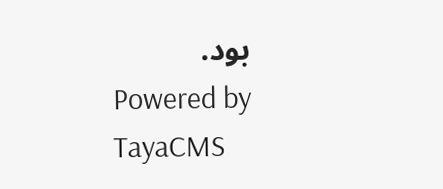بود.
Powered by TayaCMS